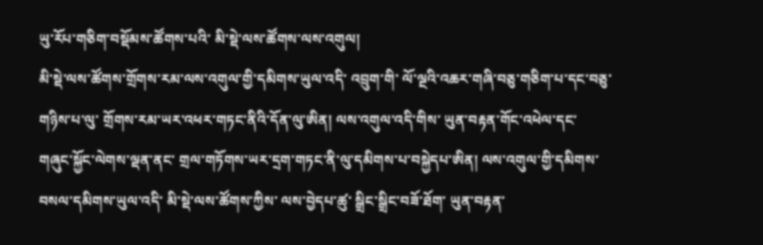ཡུ་རོཔ་གཅིག་བསྡོམས་ཚོགས་པའི་ མི་སྡེ་ལས་ཚོགས་ལས་འགུལ།
མི་སྡེ་ལས་ཚོགས་གྲོགས་རམ་ལས་འགུལ་གྱི་དམིགས་ཡུལ་འདི་ འབྲུག་གི་ ལོ་ལྔའི་འཆར་གཞི་བཅུ་གཅིག་པ་དང་བཅུ་གཉིས་པ་ལུ་ གྲོགས་རམ་ཡར་འཕར་གཏང་ནིའི་དོན་ལུ་ཨིན། ལས་འགུལ་འདི་གིས་ ཡུན་བརྟན་གོང་འཕེལ་དང་ གཞུང་སྐྱོང་ལེགས་ལྡན་ནང་ གྲལ་གཏོགས་ཡར་དྲག་གཏང་ནི་ལུ་དམིགས་པ་བསྐྱེདཔ་ཨིན། ལས་འགུལ་གྱི་དམིགས་བསལ་དམིགས་ཡུལ་འདི་ མི་སྡེ་ལས་ཚོགས་ཀྱིས་ ལས་བྱེདཔ་ཚུ་ སྒྲིང་སྒྲིང་བཟོ་ཐོག་ ཡུན་བརྟན་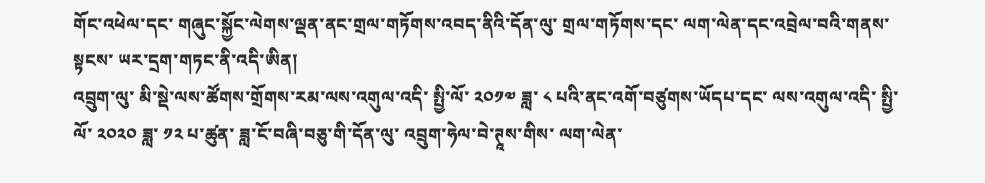གོང་འཕེལ་དང་ གཞུང་སྐྱོང་ལེགས་ལྡན་ནང་གྲལ་གཏོགས་འབད་ནིའི་དོན་ལུ་ གྲལ་གཏོགས་དང་ ལག་ལེན་དང་འབྲེལ་བའི་གནས་སྟངས་ ཡར་དྲག་གཏང་ནི་འདི་ཨིན།
འབྲུག་ལུ་ མི་སྡེ་ལས་ཚོགས་གྲོགས་རམ་ལས་འགུལ་འདི་ སྤྱི་ལོ་ ༢༠༡༧ ཟླ་ ༨ པའི་ནང་འགོ་བཙུགས་ཡོདཔ་དང་ ལས་འགུལ་འདི་ སྤྱི་ལོ་ ༢༠༢༠ ཟླ་ ༡༢ པ་ཚུན་ ཟླ་ངོ་བཞི་བཅུ་གི་དོན་ལུ་ འབྲུག་ཧེལ་བེ་ཊཱས་གིས་ ལག་ལེན་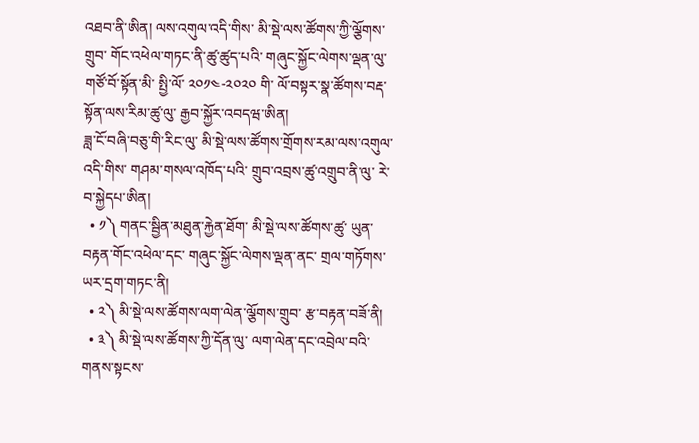འཐབ་ནི་ཨིན། ལས་འགུལ་འདི་གིས་ མི་སྡེ་ལས་ཚོགས་ཀྱི་ལྕོགས་གྲུབ་ གོང་འཕེལ་གཏང་ནི་ཚུ་ཚུད་པའི་ གཞུང་སྐྱོང་ལེགས་ལྡན་ལུ་གཙོ་བོ་སྟོན་མི་ སྤྱི་ལོ་ ༢༠༡༤-༢༠༢༠ གི་ ལོ་བསྟར་སྣ་ཚོགས་བརྡ་སྟོན་ལས་རིམ་ཚུ་ལུ་ རྒྱབ་སྐྱོར་འབདཝ་ཨིན།
ཟླ་ངོ་བཞི་བཅུ་གི་རིང་ལུ་ མི་སྡེ་ལས་ཚོགས་གྲོགས་རམ་ལས་འགུལ་འདི་གིས་ གཤམ་གསལ་འཁོད་པའི་ གྲུབ་འབྲས་ཚུ་འགྲུབ་ནི་ལུ་ རེ་བ་སྐྱེདཔ་ཨིན།
  • ༡༽ གནང་སྦྱིན་མཐུན་རྐྱེན་ཐོག་ མི་སྡེ་ལས་ཚོགས་ཚུ་ ཡུན་བརྟན་གོང་འཕེལ་དང་ གཞུང་སྐྱོང་ལེགས་ལྡན་ནང་ གྲལ་གཏོགས་ཡར་དྲག་གཏང་ནི།
  • ༢༽ མི་སྡེ་ལས་ཚོགས་ལག་ལེན་ལྕོགས་གྲུབ་ རྩ་བརྟན་བཟོ་ནི།
  • ༣༽ མི་སྡེ་ལས་ཚོགས་ཀྱི་དོན་ལུ་ ལག་ལེན་དང་འབྲེལ་བའི་གནས་སྟངས་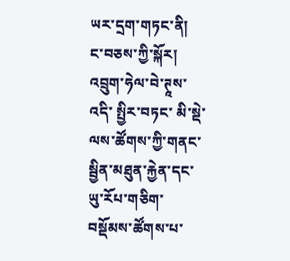ཡར་དྲག་གཏང་ནི།
ང་བཅས་ཀྱི་སྐོར།
འབྲུག་ཧེལ་བེ་ཊཱས་འདི་ སྤྱིར་བཏང་ མི་སྡེ་ལས་ཚོགས་ཀྱི་གནང་སྦྱིན་མཐུན་རྐྱེན་དང་ ཡུ་རོཔ་གཅིག་བསྡོམས་ཚོགས་པ་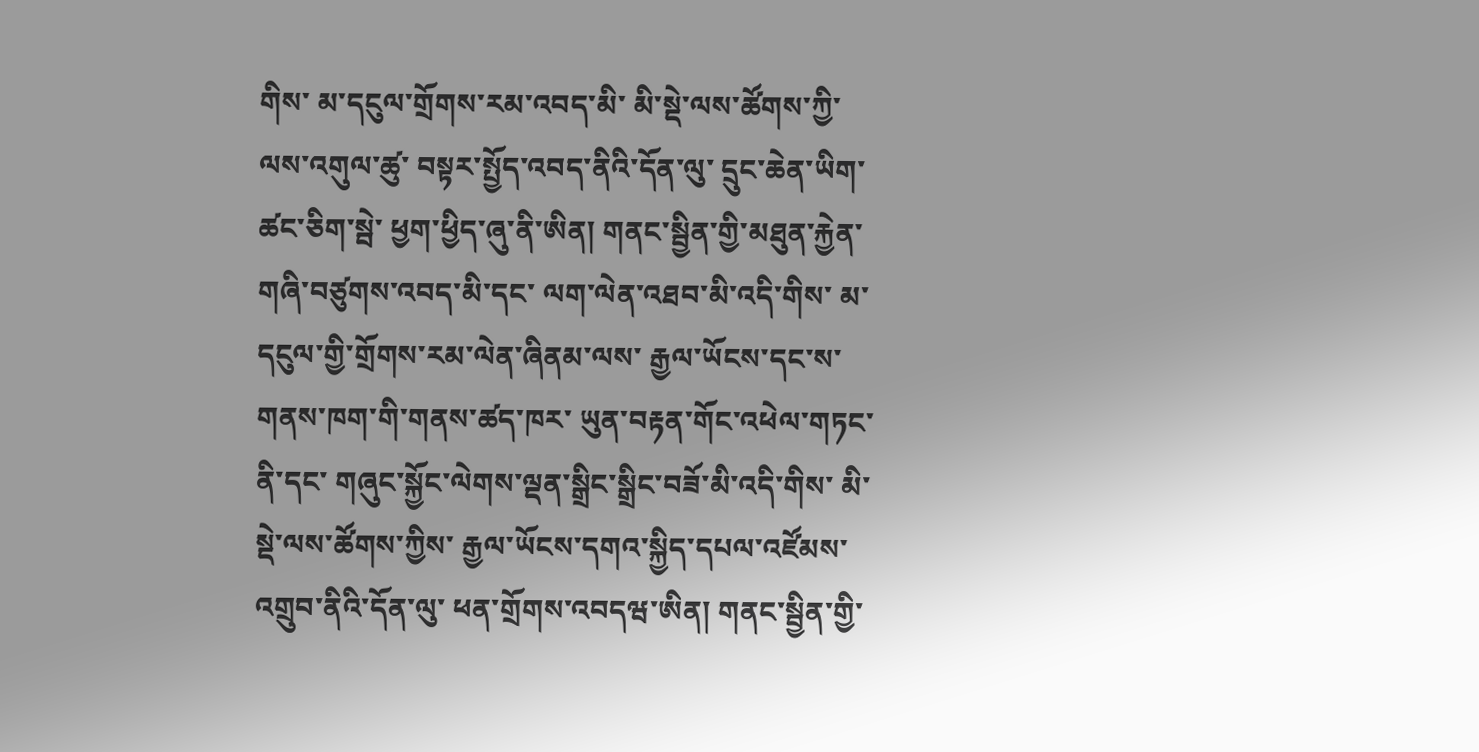གིས་ མ་དངུལ་གྲོགས་རམ་འབད་མི་ མི་སྡེ་ལས་ཚོགས་ཀྱི་ལས་འགུལ་ཚུ་ བསྟར་སྤྱོད་འབད་ནིའི་དོན་ལུ་ དྲུང་ཆེན་ཡིག་ཚང་ཅིག་སྦེ་ ཕྱག་ཕྱིད་ཞུ་ནི་ཨིན། གནང་སྦྱིན་གྱི་མཐུན་རྐྱེན་གཞི་བཙུགས་འབད་མི་དང་ ལག་ལེན་འཐབ་མི་འདི་གིས་ མ་དངུལ་གྱི་གྲོགས་རམ་ལེན་ཞིནམ་ལས་ རྒྱལ་ཡོངས་དང་ས་གནས་ཁག་གི་གནས་ཚད་ཁར་ ཡུན་བརྟན་གོང་འཕེལ་གཏང་ནི་དང་ གཞུང་སྐྱོང་ལེགས་ལྡན་སྒྲིང་སྒྲིང་བཟོ་མི་འདི་གིས་ མི་སྡེ་ལས་ཚོགས་ཀྱིས་ རྒྱལ་ཡོངས་དགའ་སྐྱིད་དཔལ་འཛོམས་འགྲུབ་ནིའི་དོན་ལུ་ ཕན་གྲོགས་འབདཝ་ཨིན། གནང་སྦྱིན་གྱི་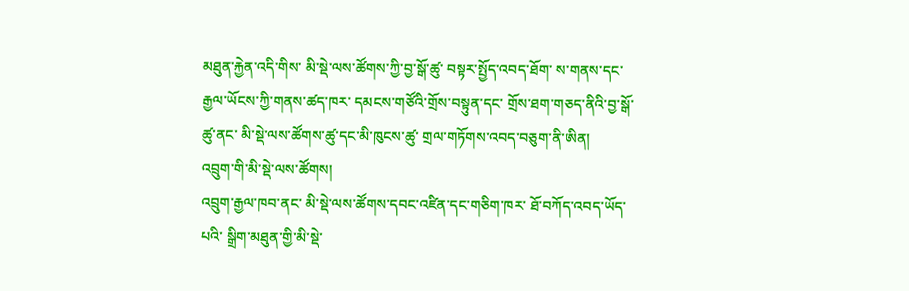མཐུན་རྐྱེན་འདི་གིས་ མི་སྡེ་ལས་ཚོགས་ཀྱི་བྱ་སྒོ་ཚུ་ བསྟར་སྤྱོད་འབད་ཐོག་ ས་གནས་དང་རྒྱལ་ཡོངས་ཀྱི་གནས་ཚད་ཁར་ དམངས་གཙོའི་གྲོས་བསྟུན་དང་ གྲོས་ཐག་གཅད་ནིའི་བྱ་སྒོ་ཚུ་ནང་ མི་སྡེ་ལས་ཚོགས་ཚུ་དང་མི་ཁུངས་ཚུ་ གྲལ་གཏོགས་འབད་བཅུག་ནི་ཨིན།
འབྲུག་གི་མི་སྡེ་ལས་ཚོགས།
འབྲུག་རྒྱལ་ཁབ་ནང་ མི་སྡེ་ལས་ཚོགས་དབང་འཛིན་དང་གཅིག་ཁར་ ཐོ་བཀོད་འབད་ཡོད་པའི་ སྒྲིག་མཐུན་གྱི་མི་སྡེ་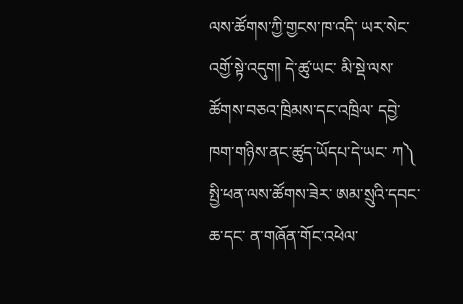ལས་ཚོགས་ཀྱི་གྱངས་ཁ་འདི་ ཡར་སེང་འགྱོ་སྟེ་འདུག། དེ་ཚུ་ཡང་ མི་སྡེ་ལས་ཚོགས་བཅའ་ཁྲིམས་དང་འཁྲིལ་ དབྱེ་ཁག་གཉིས་ནང་ཚུད་ཡོདཔ་དེ་ཡང་ ཀ༽ སྤྱི་ཕན་ལས་ཚོགས་ཟེར་ ཨམ་སྲུའི་དབང་ཆ་དང་ ན་གཞོན་གོང་འཕེལ་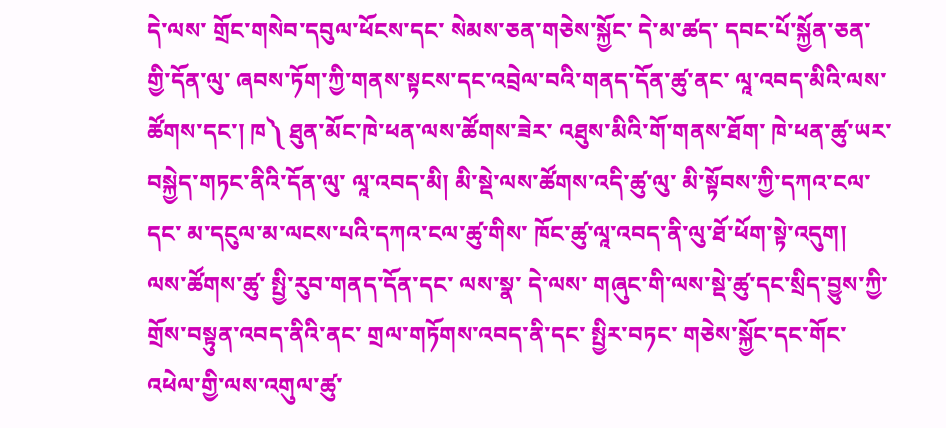དེ་ལས་ གྲོང་གསེབ་དབུལ་ཕོངས་དང་ སེམས་ཅན་གཅེས་སྐྱོང་ དེ་མ་ཚད་ དབང་པོ་སྐྱོན་ཅན་གྱི་དོན་ལུ་ ཞབས་ཏོག་ཀྱི་གནས་སྟངས་དང་འབྲེལ་བའི་གནད་དོན་ཚུ་ནང་ ལཱ་འབད་མིའི་ལས་ཚོགས་དང་། ཁ༽ ཐུན་མོང་ཁེ་ཕན་ལས་ཚོགས་ཟེར་ འཐུས་མིའི་གོ་གནས་ཐོག་ ཁེ་ཕན་ཚུ་ཡར་བསྐྱེད་གཏང་ནིའི་དོན་ལུ་ ལཱ་འབད་མི། མི་སྡེ་ལས་ཚོགས་འདི་ཚུ་ལུ་ མི་སྟོབས་ཀྱི་དཀའ་ངལ་དང་ མ་དངུལ་མ་ལངས་པའི་དཀའ་ངལ་ཚུ་གིས་ ཁོང་ཚུ་ལཱ་འབད་ནི་ལུ་ཐོ་ཕོག་སྟེ་འདུག། ལས་ཚོགས་ཚུ་ སྤྱི་རུབ་གནད་དོན་དང་ ལས་སྣ་ དེ་ལས་ གཞུང་གི་ལས་སྡེ་ཚུ་དང་སྲིད་བྱུས་ཀྱི་གྲོས་བསྟུན་འབད་ནིའི་ནང་ གྲལ་གཏོགས་འབད་ནི་དང་ སྤྱིར་བཏང་ གཅེས་སྐྱོང་དང་གོང་འཕེལ་གྱི་ལས་འགུལ་ཚུ་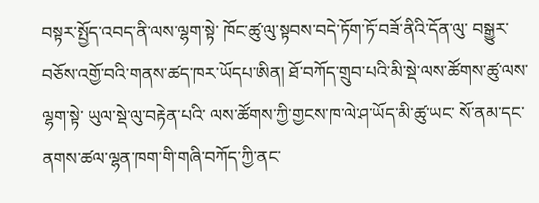བསྟར་སྤྱོད་འབད་ནི་ལས་ལྷག་སྟེ་ ཁོང་ཚུ་ལུ་སྟབས་བདེ་ཏོག་ཏོ་བཟོ་ནིའི་དོན་ལུ་ བསྒྱུར་བཅོས་འགྱོ་བའི་གནས་ཚད་ཁར་ཡོདཔ་ཨིན། ཐོ་བཀོད་གྲུབ་པའི་མི་སྡེ་ལས་ཚོགས་ཚུ་ལས་ལྷག་སྟེ་ ཡུལ་སྡེ་ལུ་བརྟེན་པའི་ ལས་ཚོགས་ཀྱི་གྱངས་ཁ་ལེ་ཤ་ཡོད་མི་ཚུ་ཡང་ སོ་ནམ་དང་ནགས་ཚལ་ལྷན་ཁག་གི་གཞི་བཀོད་ཀྱི་ནང་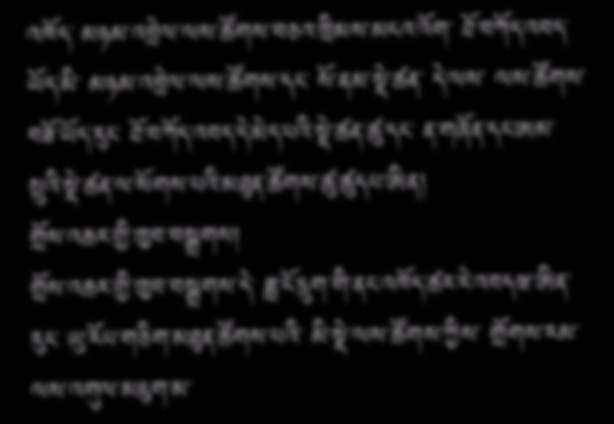འཁོད་ མཉམ་འབྲེལ་ལས་ཚོགས་བཅའ་ཁྲིམས་མངའ་འོག་ ཐོ་བཀོད་འབད་ཡོད་མི་ མཉམ་འབྲེལ་ལས་ཚོགས་དང་ སོ་ནམ་སྡེ་ཚན་ དེ་ལས་ ལས་ཚོགས་བཟོ་ཡོད་རུང་ ཐོ་བཀོད་འབད་དེ་མེད་པའི་སྡེ་ཚན་ཚུ་དང་ ན་གཞོན་དང་ཨམ་སྲུའི་སྡེ་ཚན་ལ་སོགས་པའི་མཐུན་ཚོགས་ཚུ་ཚུདཔ་ཨིན།
གྲོས་འཆར་གྱི་ཁྱབ་བསྒྲགས།
གྲོས་འཆར་གྱི་ཁྱབ་བསྒྲགས་དེ་ ཟླ་ངོ་དྲུག་གི་ནང་འཁོད་ཚར་རེ་འབདཝ་ཨིན་རུང་ ཡུ་རོཔ་གཅིག་མཐུན་ཚོགས་པའི་ མི་སྡེ་ལས་ཚོགས་ཀྱིས་ གྲོགས་རམ་ལས་འགུལ་མཇུག་མ་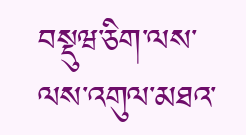བསྡུཝ་ཅིག་ལས་ ལས་འགུལ་མཐའ་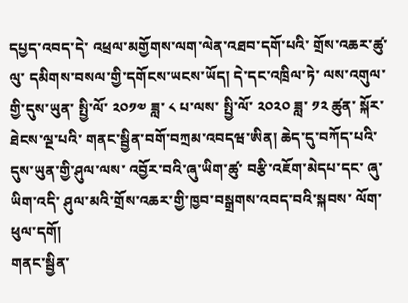དཔྱད་འབད་དེ་ འཕྲལ་མགྱོགས་ལག་ལེན་འཐབ་དགོ་པའི་ གྲོས་འཆར་ཚུ་ལུ་ དམིགས་བསལ་གྱི་དགོངས་ཡངས་ཡོད། དེ་དང་འཁྲིལ་ཏེ་ ལས་འགུལ་གྱི་དུས་ཡུན་ སྤྱི་ལོ་ ༢༠༡༧ ཟླ་ ༨ པ་ལས་ སྤྱི་ལོ་ ༢༠༢༠ ཟླ་ ༡༢ ཚུན་ སྐོར་ཐེངས་ལྔ་པའི་ གནང་སྦྱིན་བགོ་བཀྲམ་འབདཝ་ཨིན། ཆེད་དུ་བཀོད་པའི་དུས་ཡུན་གྱི་ཤུལ་ལས་ འབྱོར་བའི་ཞུ་ཡིག་ཚུ་ བརྩི་འཇོག་མེདཔ་དང་ ཞུ་ཡིག་འདི་ ཤུལ་མའི་གྲོས་འཆར་གྱི་ཁྱབ་བསྒྲགས་འབད་བའི་སྐབས་ ལོག་ཕུལ་དགོ།
གནང་སྦྱིན་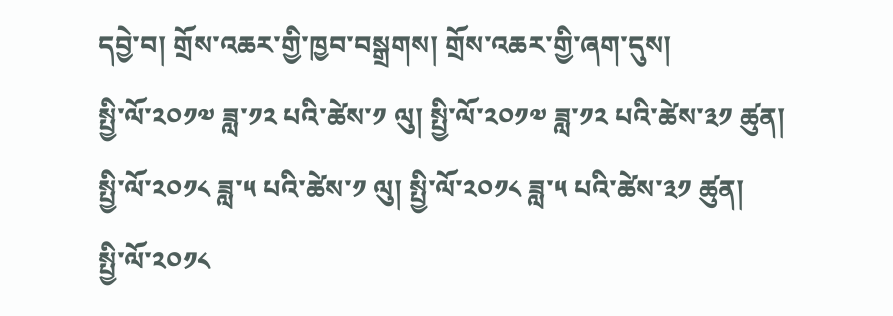དབྱེ་བ། གྲོས་འཆར་གྱི་ཁྱབ་བསྒྲགས། གྲོས་འཆར་གྱི་ཞག་དུས།
སྤྱི་ལོ་༢༠༡༧ ཟླ་༡༢ པའི་ཚེས་༡ ལུ། སྤྱི་ལོ་༢༠༡༧ ཟླ་༡༢ པའི་ཚེས་༣༡ ཚུན།
སྤྱི་ལོ་༢༠༡༨ ཟླ་༥ པའི་ཚེས་༡ ལུ། སྤྱི་ལོ་༢༠༡༨ ཟླ་༥ པའི་ཚེས་༣༡ ཚུན།
སྤྱི་ལོ་༢༠༡༨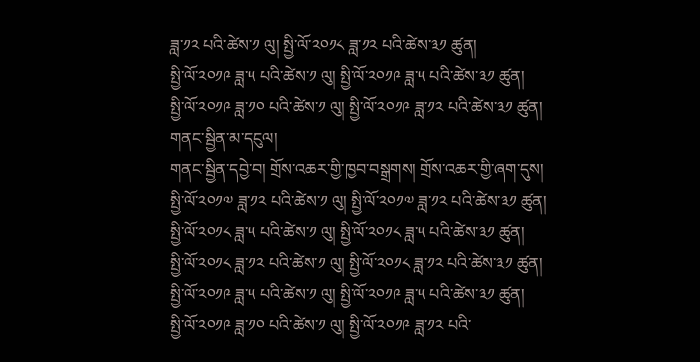ཟླ་༡༢ པའི་ཚེས་༡ ལུ། སྤྱི་ལོ་༢༠༡༨ ཟླ་༡༢ པའི་ཚེས་༣༡ ཚུན།
སྤྱི་ལོ་༢༠༡༩ ཟླ་༥ པའི་ཚེས་༡ ལུ། སྤྱི་ལོ་༢༠༡༩ ཟླ་༥ པའི་ཚེས་༣༡ ཚུན།
སྤྱི་ལོ་༢༠༡༩ ཟླ་༡༠ པའི་ཚེས་༡ ལུ། སྤྱི་ལོ་༢༠༡༩ ཟླ་༡༢ པའི་ཚེས་༣༡ ཚུན།
གནང་སྦྱིན་མ་དངུལ།
གནང་སྦྱིན་དབྱེ་བ། གྲོས་འཆར་གྱི་ཁྱབ་བསྒྲགས། གྲོས་འཆར་གྱི་ཞག་དུས།
སྤྱི་ལོ་༢༠༡༧ ཟླ་༡༢ པའི་ཚེས་༡ ལུ། སྤྱི་ལོ་༢༠༡༧ ཟླ་༡༢ པའི་ཚེས་༣༡ ཚུན།
སྤྱི་ལོ་༢༠༡༨ ཟླ་༥ པའི་ཚེས་༡ ལུ། སྤྱི་ལོ་༢༠༡༨ ཟླ་༥ པའི་ཚེས་༣༡ ཚུན།
སྤྱི་ལོ་༢༠༡༨ ཟླ་༡༢ པའི་ཚེས་༡ ལུ། སྤྱི་ལོ་༢༠༡༨ ཟླ་༡༢ པའི་ཚེས་༣༡ ཚུན།
སྤྱི་ལོ་༢༠༡༩ ཟླ་༥ པའི་ཚེས་༡ ལུ། སྤྱི་ལོ་༢༠༡༩ ཟླ་༥ པའི་ཚེས་༣༡ ཚུན།
སྤྱི་ལོ་༢༠༡༩ ཟླ་༡༠ པའི་ཚེས་༡ ལུ། སྤྱི་ལོ་༢༠༡༩ ཟླ་༡༢ པའི་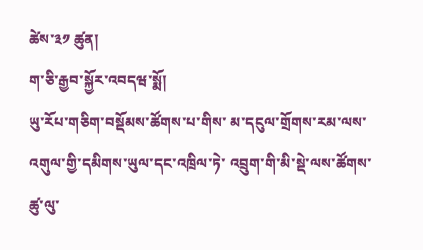ཚེས་༣༡ ཚུན།
ག་ཅི་རྒྱབ་སྐྱོར་འབདཝ་སྨོ།
ཡུ་རོཔ་གཅིག་བསྡོམས་ཚོགས་པ་གིས་ མ་དངུལ་གྲོགས་རམ་ལས་འགུལ་གྱི་དམིགས་ཡུལ་དང་འཁྲིལ་ཏེ་ འབྲུག་གི་མི་སྡེ་ལས་ཚོགས་ཚུ་ལུ་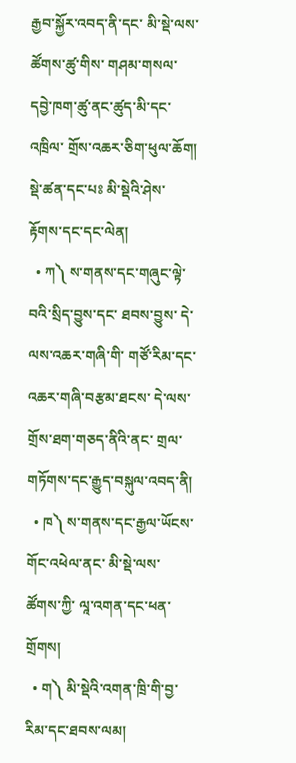རྒྱབ་སྐྱོར་འབད་ནི་དང་ མི་སྡེ་ལས་ཚོགས་ཚུ་གིས་ གཤམ་གསལ་ དབྱེ་ཁག་ཚུ་ནང་ཚུད་མི་དང་འཁྲིལ་ གྲོས་འཆར་ཅིག་ཕུལ་ཆོག།
སྡེ་ཚན་དང་པཿ མི་སྡེའི་ཤེས་རྟོགས་དང་དང་ལེན།
  • ཀ༽ ས་གནས་དང་གཞུང་ལྟེ་བའི་སྲིད་བྱུས་དང་ ཐབས་བྱུས་ དེ་ལས་འཆར་གཞི་གི་ གཙོ་རིམ་དང་ འཆར་གཞི་བརྩམ་ཐངས་ དེ་ལས་ གྲོས་ཐག་གཅད་ནིའི་ནང་ གྲལ་གཏོགས་དང་རྒྱུད་བསྐུལ་འབད་ནི།
  • ཁ༽ ས་གནས་དང་རྒྱལ་ཡོངས་གོང་འཕེལ་ནང་ མི་སྡེ་ལས་ཚོགས་ཀྱི་ ལཱ་འགན་དང་ཕན་གྲོགས།
  • ག༽ མི་སྡེའི་འགན་ཁྲི་གི་བྱ་རིམ་དང་ཐབས་ལམ།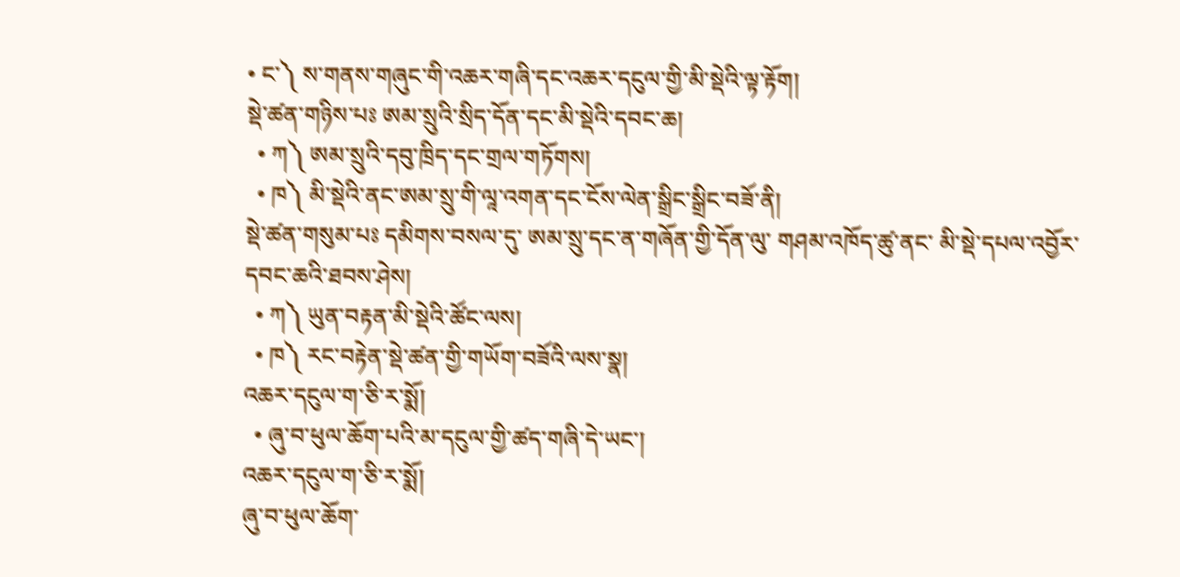• ང་༽ ས་གནས་གཞུང་གི་འཆར་གཞི་དང་འཆར་དངུལ་གྱི་མི་སྡེའི་ལྟ་རྟོག།
སྡེ་ཚན་གཉིས་པཿ ཨམ་སྲུའི་སྲིད་དོན་དང་མི་སྡེའི་དབང་ཆ།
  • ཀ༽ ཨམ་སྲུའི་དབུ་ཁྲིད་དང་གྲལ་གཏོགས།
  • ཁ༽ མི་སྡེའི་ནང་ཨམ་སྲུ་གི་ལཱ་འགན་དང་ངོས་ལེན་སྒྲིང་སྒྲིང་བཟོ་ནི།
སྡེ་ཚན་གསུམ་པཿ དམིགས་བསལ་དུ་ ཨམ་སྲུ་དང་ན་གཞོན་གྱི་དོན་ལུ་ གཤམ་འཁོད་ཚུ་ནང་ མི་སྡེ་དཔལ་འབྱོར་དབང་ཆའི་ཐབས་ཤེས།
  • ཀ༽ ཡུན་བརྟན་མི་སྡེའི་ཚོང་ལས།
  • ཁ༽ རང་བརྟེན་སྡེ་ཚན་གྱི་གཡོག་བཟོའི་ལས་སྣ།
འཆར་དངུལ་ག་ཅི་ར་སྨོ།
  • ཞུ་བ་ཕུལ་ཆོག་པའི་མ་དངུལ་གྱི་ཚད་གཞི་དེ་ཡང་།
འཆར་དངུལ་ག་ཅི་ར་སྨོ།
ཞུ་བ་ཕུལ་ཆོག་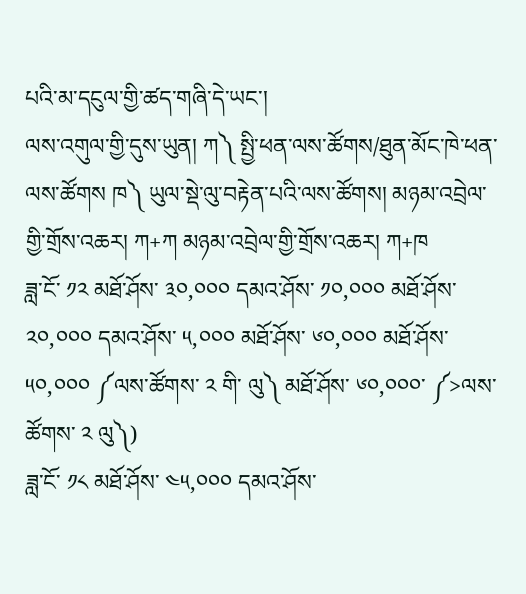པའི་མ་དངུལ་གྱི་ཚད་གཞི་དེ་ཡང་།
ལས་འགུལ་གྱི་དུས་ཡུན། ཀ༽ སྤྱི་ཕན་ལས་ཚོགས/ཐུན་མོང་ཁེ་ཕན་ལས་ཚོགས ཁ༽ ཡུལ་སྡེ་ལུ་བརྟེན་པའི་ལས་ཚོགས། མཉམ་འབྲེལ་གྱི་གྲོས་འཆར། ཀ+ཀ མཉམ་འབྲེལ་གྱི་གྲོས་འཆར། ཀ+ཁ
ཟླ་ངོ་ ༡༢ མཐོ་ཤོས་ ༣༠,༠༠༠ དམའ་ཤོས་ ༡༠,༠༠༠ མཐོ་ཤོས་ ༢༠,༠༠༠ དམའ་ཤོས་ ༥,༠༠༠ མཐོ་ཤོས་ ༦༠,༠༠༠ མཐོ་ཤོས་ ༥༠,༠༠༠ ༼ལས་ཚོགས་ ༢ གི་ ལུ༽ མཐོ་ཤོས་ ༦༠,༠༠༠་ ༼>ལས་ཚོགས་ ༢ ལུ༽)
ཟླ་ངོ་ ༡༨ མཐོ་ཤོས་ ༤༥,༠༠༠ དམའ་ཤོས་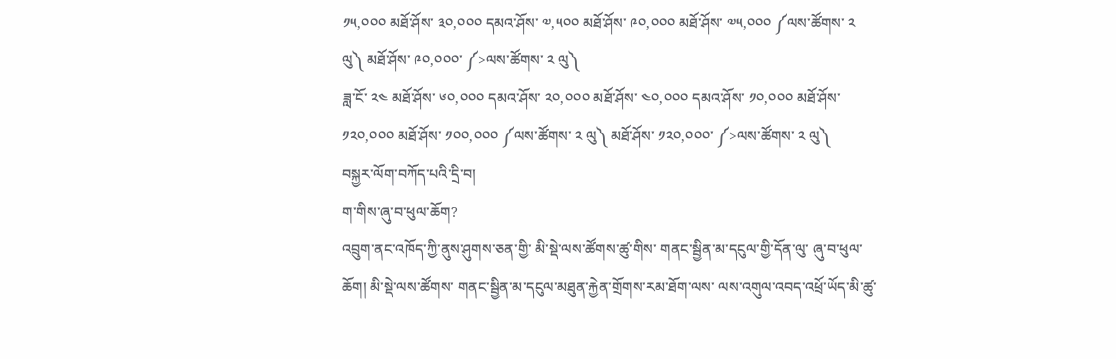༡༥,༠༠༠ མཐོ་ཤོས་ ༣༠,༠༠༠ དམའ་ཤོས་ ༧,༥༠༠ མཐོ་ཤོས་ ༩༠,༠༠༠ མཐོ་ཤོས་ ༧༥,༠༠༠ ༼ལས་ཚོགས་ ༢ ལུ༽ མཐོ་ཤོས་ ༩༠,༠༠༠་ ༼>ལས་ཚོགས་ ༢ ལུ༽
ཟླ་ངོ་ ༢༤ མཐོ་ཤོས་ ༦༠,༠༠༠ དམའ་ཤོས་ ༢༠,༠༠༠ མཐོ་ཤོས་ ༤༠,༠༠༠ དམའ་ཤོས་ ༡༠,༠༠༠ མཐོ་ཤོས་ ༡༢༠,༠༠༠ མཐོ་ཤོས་ ༡༠༠,༠༠༠ ༼ལས་ཚོགས་ ༢ ལུ༽ མཐོ་ཤོས་ ༡༢༠,༠༠༠་ ༼>ལས་ཚོགས་ ༢ ལུ༽
བསྐྱར་ལོག་བཀོད་པའི་དྲི་བ།
ག་གིས་ཞུ་བ་ཕུལ་ཆོག?
འབྲུག་ནང་འཁོད་ཀྱི་ནུས་ཤུགས་ཅན་གྱི་ མི་སྡེ་ལས་ཚོགས་ཚུ་གིས་ གནང་སྦྱིན་མ་དངུལ་གྱི་དོན་ལུ་ ཞུ་བ་ཕུལ་ཆོག། མི་སྡེ་ལས་ཚོགས་ གནང་སྦྱིན་མ་དངུལ་མཐུན་རྐྱེན་གྲོགས་རམ་ཐོག་ལས་ ལས་འགུལ་འབད་འཕྲོ་ཡོད་མི་ཚུ་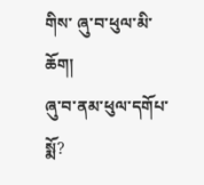གིས་ ཞུ་བ་ཕུལ་མི་ཆོག།
ཞུ་བ་ནམ་ཕུལ་དགོཔ་སྨོ?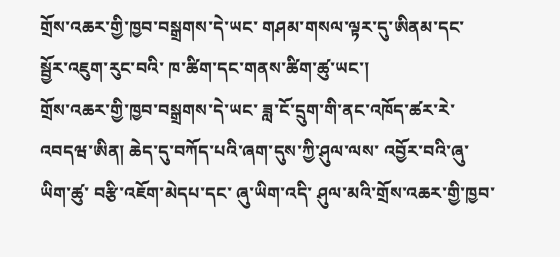གྲོས་འཆར་གྱི་ཁྱབ་བསྒྲགས་དེ་ཡང་ གཤམ་གསལ་ལྟར་དུ་ཨིནམ་དང་ སྦྱོར་འཇུག་རུང་བའི་ ཁ་ཚིག་དང་གནས་ཚིག་ཚུ་ཡང་།
གྲོས་འཆར་གྱི་ཁྱབ་བསྒྲགས་དེ་ཡང་ ཟླ་ངོ་དྲུག་གི་ནང་འཁོད་ཚར་རེ་ འབདཝ་ཨིན། ཆེད་དུ་བཀོད་པའི་ཞག་དུས་ཀྱི་ཤུལ་ལས་ འབྱོར་བའི་ཞུ་ཡིག་ཚུ་ བརྩི་འཇོག་མེདཔ་དང་ ཞུ་ཡིག་འདི་ ཤུལ་མའི་གྲོས་འཆར་གྱི་ཁྱབ་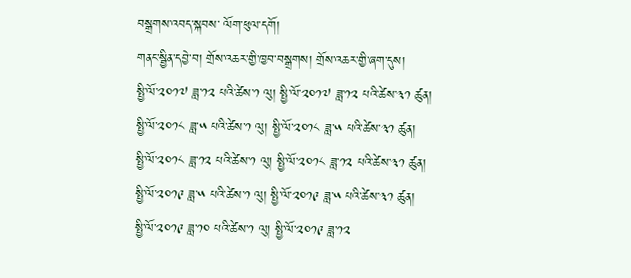བསྒྲགས་འབད་སྐབས་ ལོག་ཕུལ་དགོ།
གནང་སྦྱིན་དབྱེ་བ། གྲོས་འཆར་གྱི་ཁྱབ་བསྒྲགས། གྲོས་འཆར་གྱི་ཞག་དུས།
སྤྱི་ལོ་༢༠༡༧ ཟླ་༡༢ པའི་ཚེས་༡ ལུ། སྤྱི་ལོ་༢༠༡༧ ཟླ་༡༢ པའི་ཚེས་༣༡ ཚུན།
སྤྱི་ལོ་༢༠༡༨ ཟླ་༥ པའི་ཚེས་༡ ལུ། སྤྱི་ལོ་༢༠༡༨ ཟླ་༥ པའི་ཚེས་༣༡ ཚུན།
སྤྱི་ལོ་༢༠༡༨ ཟླ་༡༢ པའི་ཚེས་༡ ལུ། སྤྱི་ལོ་༢༠༡༨ ཟླ་༡༢ པའི་ཚེས་༣༡ ཚུན།
སྤྱི་ལོ་༢༠༡༩ ཟླ་༥ པའི་ཚེས་༡ ལུ། སྤྱི་ལོ་༢༠༡༩ ཟླ་༥ པའི་ཚེས་༣༡ ཚུན།
སྤྱི་ལོ་༢༠༡༩ ཟླ་༡༠ པའི་ཚེས་༡ ལུ། སྤྱི་ལོ་༢༠༡༩ ཟླ་༡༢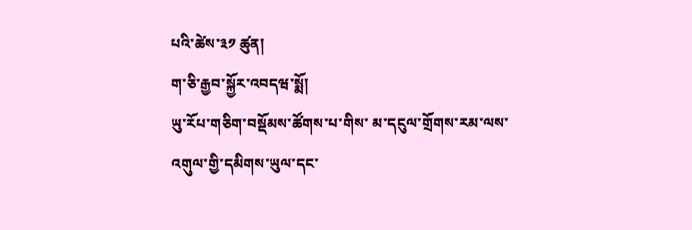པའི་ཚེས་༣༡ ཚུན།
ག་ཅི་རྒྱབ་སྐྱོར་འབདཝ་སྨོ།
ཡུ་རོཔ་གཅིག་བསྡོམས་ཚོགས་པ་གིས་ མ་དངུལ་གྲོགས་རམ་ལས་འགུལ་གྱི་དམིགས་ཡུལ་དང་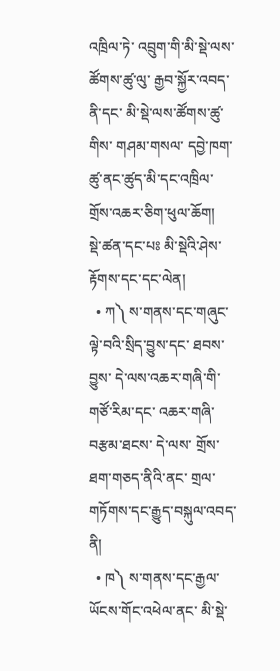འཁྲིལ་ཏེ་ འབྲུག་གི་མི་སྡེ་ལས་ཚོགས་ཚུ་ལུ་ རྒྱབ་སྐྱོར་འབད་ནི་དང་ མི་སྡེ་ལས་ཚོགས་ཚུ་གིས་ གཤམ་གསལ་ དབྱེ་ཁག་ཚུ་ནང་ཚུད་མི་དང་འཁྲིལ་ གྲོས་འཆར་ཅིག་ཕུལ་ཆོག།
སྡེ་ཚན་དང་པཿ མི་སྡེའི་ཤེས་རྟོགས་དང་དང་ལེན།
  • ཀ༽ ས་གནས་དང་གཞུང་ལྟེ་བའི་སྲིད་བྱུས་དང་ ཐབས་བྱུས་ དེ་ལས་འཆར་གཞི་གི་ གཙོ་རིམ་དང་ འཆར་གཞི་བརྩམ་ཐངས་ དེ་ལས་ གྲོས་ཐག་གཅད་ནིའི་ནང་ གྲལ་གཏོགས་དང་རྒྱུད་བསྐུལ་འབད་ནི།
  • ཁ༽ ས་གནས་དང་རྒྱལ་ཡོངས་གོང་འཕེལ་ནང་ མི་སྡེ་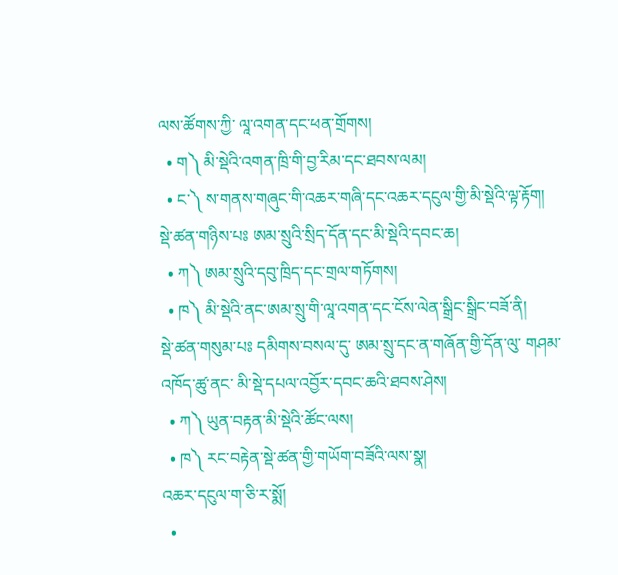ལས་ཚོགས་ཀྱི་ ལཱ་འགན་དང་ཕན་གྲོགས།
  • ག༽ མི་སྡེའི་འགན་ཁྲི་གི་བྱ་རིམ་དང་ཐབས་ལམ།
  • ང་༽ ས་གནས་གཞུང་གི་འཆར་གཞི་དང་འཆར་དངུལ་གྱི་མི་སྡེའི་ལྟ་རྟོག།
སྡེ་ཚན་གཉིས་པཿ ཨམ་སྲུའི་སྲིད་དོན་དང་མི་སྡེའི་དབང་ཆ།
  • ཀ༽ ཨམ་སྲུའི་དབུ་ཁྲིད་དང་གྲལ་གཏོགས།
  • ཁ༽ མི་སྡེའི་ནང་ཨམ་སྲུ་གི་ལཱ་འགན་དང་ངོས་ལེན་སྒྲིང་སྒྲིང་བཟོ་ནི།
སྡེ་ཚན་གསུམ་པཿ དམིགས་བསལ་དུ་ ཨམ་སྲུ་དང་ན་གཞོན་གྱི་དོན་ལུ་ གཤམ་འཁོད་ཚུ་ནང་ མི་སྡེ་དཔལ་འབྱོར་དབང་ཆའི་ཐབས་ཤེས།
  • ཀ༽ ཡུན་བརྟན་མི་སྡེའི་ཚོང་ལས།
  • ཁ༽ རང་བརྟེན་སྡེ་ཚན་གྱི་གཡོག་བཟོའི་ལས་སྣ།
འཆར་དངུལ་ག་ཅི་ར་སྨོ།
  •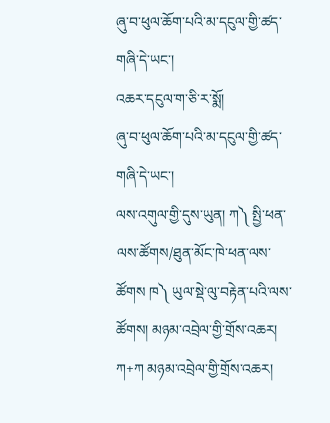ཞུ་བ་ཕུལ་ཆོག་པའི་མ་དངུལ་གྱི་ཚད་གཞི་དེ་ཡང་།
འཆར་དངུལ་ག་ཅི་ར་སྨོ།
ཞུ་བ་ཕུལ་ཆོག་པའི་མ་དངུལ་གྱི་ཚད་གཞི་དེ་ཡང་།
ལས་འགུལ་གྱི་དུས་ཡུན། ཀ༽ སྤྱི་ཕན་ལས་ཚོགས/ཐུན་མོང་ཁེ་ཕན་ལས་ཚོགས ཁ༽ ཡུལ་སྡེ་ལུ་བརྟེན་པའི་ལས་ཚོགས། མཉམ་འབྲེལ་གྱི་གྲོས་འཆར། ཀ+ཀ མཉམ་འབྲེལ་གྱི་གྲོས་འཆར།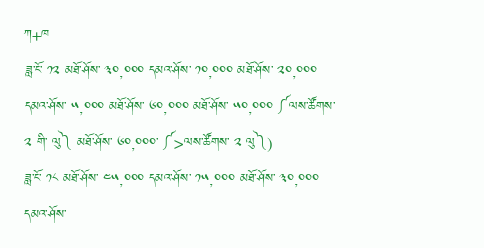ཀ+ཁ
ཟླ་ངོ་ ༡༢ མཐོ་ཤོས་ ༣༠,༠༠༠ དམའ་ཤོས་ ༡༠,༠༠༠ མཐོ་ཤོས་ ༢༠,༠༠༠ དམའ་ཤོས་ ༥,༠༠༠ མཐོ་ཤོས་ ༦༠,༠༠༠ མཐོ་ཤོས་ ༥༠,༠༠༠ ༼ལས་ཚོགས་ ༢ གི་ ལུ༽ མཐོ་ཤོས་ ༦༠,༠༠༠་ ༼>ལས་ཚོགས་ ༢ ལུ༽)
ཟླ་ངོ་ ༡༨ མཐོ་ཤོས་ ༤༥,༠༠༠ དམའ་ཤོས་ ༡༥,༠༠༠ མཐོ་ཤོས་ ༣༠,༠༠༠ དམའ་ཤོས་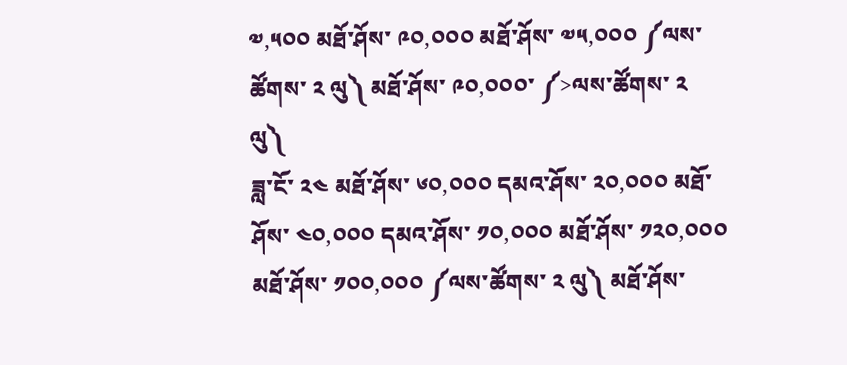༧,༥༠༠ མཐོ་ཤོས་ ༩༠,༠༠༠ མཐོ་ཤོས་ ༧༥,༠༠༠ ༼ལས་ཚོགས་ ༢ ལུ༽ མཐོ་ཤོས་ ༩༠,༠༠༠་ ༼>ལས་ཚོགས་ ༢ ལུ༽
ཟླ་ངོ་ ༢༤ མཐོ་ཤོས་ ༦༠,༠༠༠ དམའ་ཤོས་ ༢༠,༠༠༠ མཐོ་ཤོས་ ༤༠,༠༠༠ དམའ་ཤོས་ ༡༠,༠༠༠ མཐོ་ཤོས་ ༡༢༠,༠༠༠ མཐོ་ཤོས་ ༡༠༠,༠༠༠ ༼ལས་ཚོགས་ ༢ ལུ༽ མཐོ་ཤོས་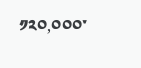༡༢༠,༠༠༠་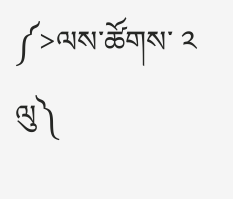༼>ལས་ཚོགས་ ༢ ལུ༽